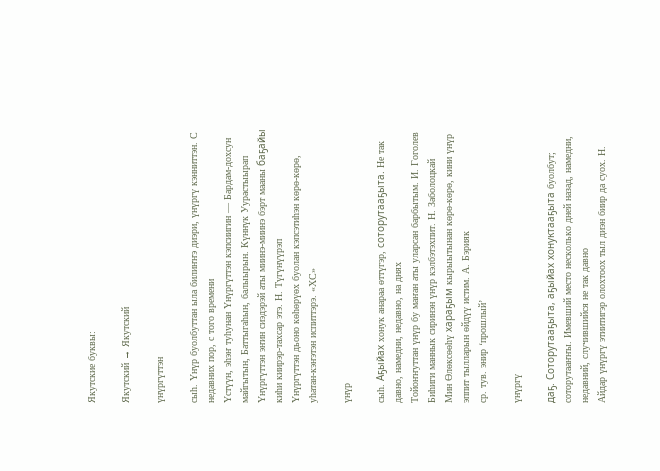Якутские буквы:

Якутский → Якутский

үнүргүттэн

сыһ. Үнүр буолбуттан ыла билиҥҥэ диэри, үнүргү кэнниттэн. С недавних пор, с того времени
Үстүүн, эһэҥ туһунан Үнүргүттэн кэпсиигин — Бардам-дохсун майгытын, Баттыгаһын, балыырын. Күннүк Уурастыырап
Үнүргүттэн эҥин сиэдэрэй аты миинэ-миинэ бэрт мааны баҕайы киһи киирэр-тахсар этэ. Н. Түгүнүүрэп
Үнүргүттэн дьоно көһөрүөх буолан кэпсэтиһэн көрө-көрө, уһатан-кэҥэтэн испиттэрэ. «ХС»

үнүр

сыһ. Аҕыйах хонук анараа өттүгэр, соторутааҕыта. Не так давно, намедни, недавно, на днях
Тойоҥҥуттан үнүр бу маҥан аты уларсан барбытым. И. Гоголев
Биһиги маннык сиринэн үнүр кэлбэтэхпит. Н. Заболоцкай
Мин Өлөксөөһү хараҕым кырыытынан көрө-көрө, кини үнүр эппит тылларын өйдүү истим. А. Бэрияк
ср. тув. энир ‘прошлый’

үнүргү

даҕ. Соторутааҕыта, аҕыйах хонуктааҕыта буолбут; соторутааҥҥы. Имевший место несколько дней назад, намедни, недавний, случившийся не так давно
Айдар үнүргү этиитигэр олохтоох тыл диэн биир да суох. Н.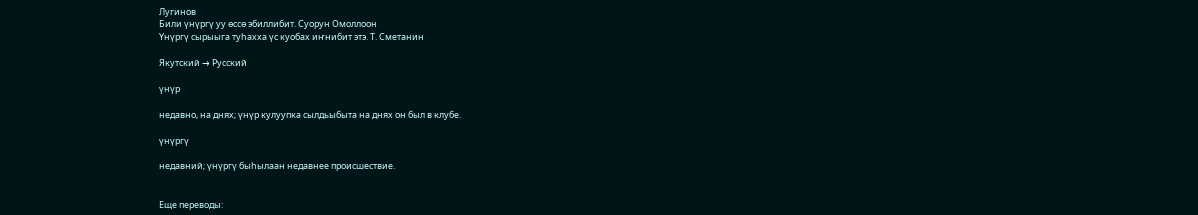Лугинов
Били үнүргү уу өссө эбиллибит. Суорун Омоллоон
Үнүргү сырыыга туһахха үс куобах иҥнибит этэ. Т. Сметанин

Якутский → Русский

үнүр

недавно, на днях; үнүр кулуупка сылдьыбыта на днях он был в клубе.

үнүргү

недавний; үнүргү быһылаан недавнее происшествие.


Еще переводы: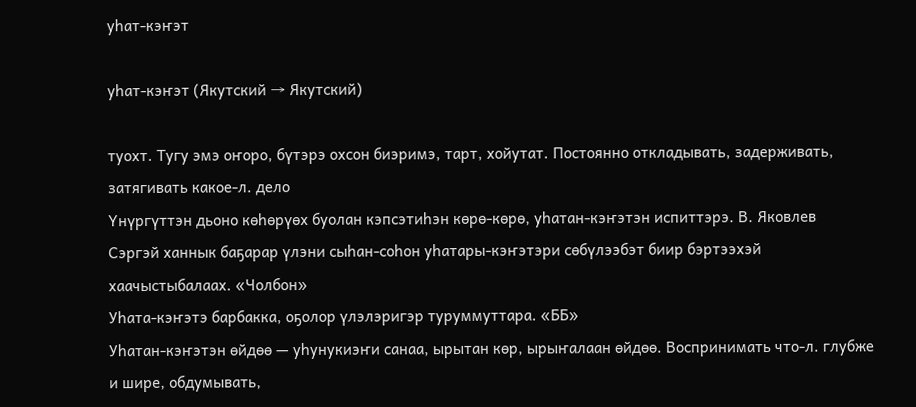уһат-кэҥэт

уһат-кэҥэт (Якутский → Якутский)

туохт. Тугу эмэ оҥоро, бүтэрэ охсон биэримэ, тарт, хойутат. Постоянно откладывать, задерживать, затягивать какое-л. дело
Үнүргүттэн дьоно көһөрүөх буолан кэпсэтиһэн көрө-көрө, уһатан-кэҥэтэн испиттэрэ. В. Яковлев
Сэргэй ханнык баҕарар үлэни сыһан-соһон уһатары-кэҥэтэри сөбүлээбэт биир бэртээхэй хаачыстыбалаах. «Чолбон»
Уһата-кэҥэтэ барбакка, оҕолор үлэлэригэр туруммуттара. «ББ»
Уһатан-кэҥэтэн өйдөө — уһунукиэҥи санаа, ырытан көр, ырыҥалаан өйдөө. Воспринимать что-л. глубже и шире, обдумывать,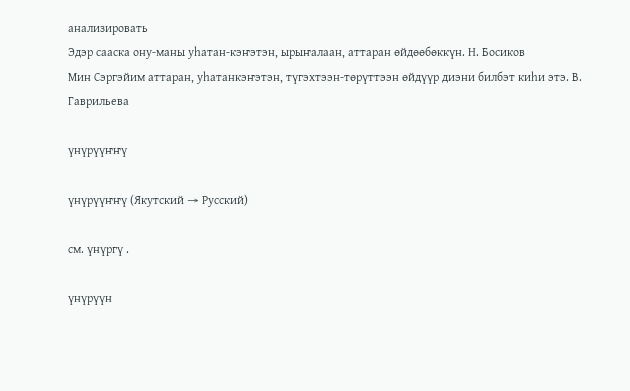анализировать
Эдэр сааска ону-маны уһатан-кэҥэтэн, ырыҥалаан, аттаран өйдөөбөккүн. Н. Босиков
Мин Сэргэйим аттаран, уһатанкэҥэтэн, түгэхтээн-төрүттээн өйдүүр диэни билбэт киһи этэ. В. Гаврильева

үнүрүүҥҥү

үнүрүүҥҥү (Якутский → Русский)

см. үнүргү .

үнүрүүн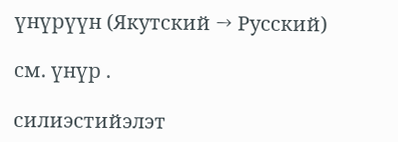үнүрүүн (Якутский → Русский)

см. үнүр .

силиэстийэлэт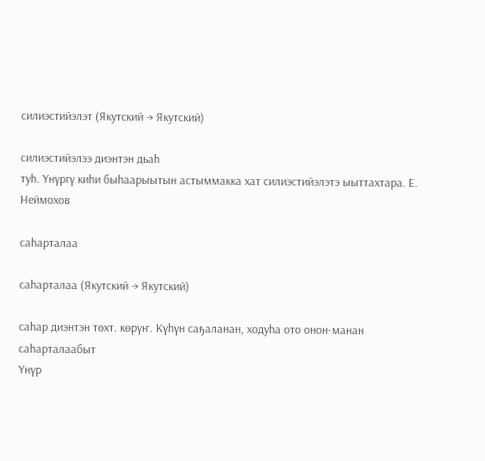силиэстийэлэт (Якутский → Якутский)

силиэстийэлээ диэнтэн дьаһ
туһ. Үнүргү киһи быһаарыытын астыммакка хат силиэстийэлэтэ ыыттахтара. Е. Неймохов

саһарталаа

саһарталаа (Якутский → Якутский)

саһар диэнтэн төхт. көрүҥ. Күһүн саҕаланан, ходуһа ото онон-манан саһарталаабыт
Үнүр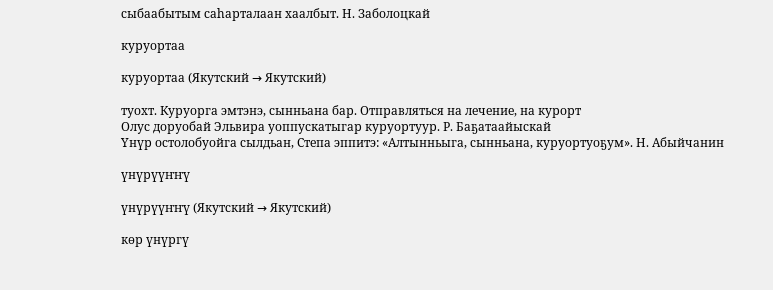сыбаабытым саһарталаан хаалбыт. Н. Заболоцкай

куруортаа

куруортаа (Якутский → Якутский)

туохт. Куруорга эмтэнэ, сынньана бар. Отправляться на лечение, на курорт
Олус доруобай Эльвира уоппускатыгар куруортуур. Р. Баҕатаайыскай
Үнүр остолобуойга сылдьан, Степа эппитэ: «Алтынньыга, сынньана, куруортуоҕум». Н. Абыйчанин

үнүрүүҥҥү

үнүрүүҥҥү (Якутский → Якутский)

көр үнүргү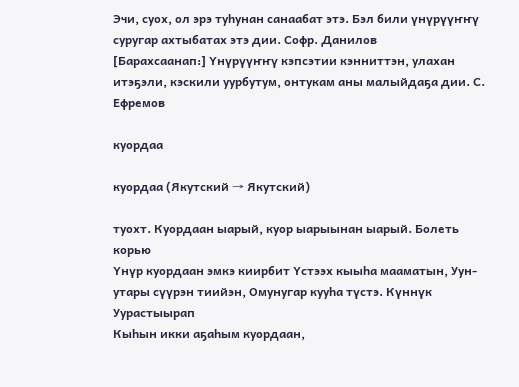Эчи, суох, ол эрэ туһунан санаабат этэ. Бэл били үнүрүүҥҥү суругар ахтыбатах этэ дии. Софр. Данилов
[Барахсаанап:] Үнүрүүҥҥү кэпсэтии кэнниттэн, улахан итэҕэли, кэскили уурбутум, онтукам аны малыйдаҕа дии. С. Ефремов

куордаа

куордаа (Якутский → Якутский)

туохт. Куордаан ыарый, куор ыарыынан ыарый. Болеть корью
Үнүр куордаан эмкэ киирбит Үстээх кыыһа мааматын, Уун-утары сүүрэн тиийэн, Омунугар кууһа түстэ. Күннүк Уурастыырап
Кыһын икки аҕаһым куордаан,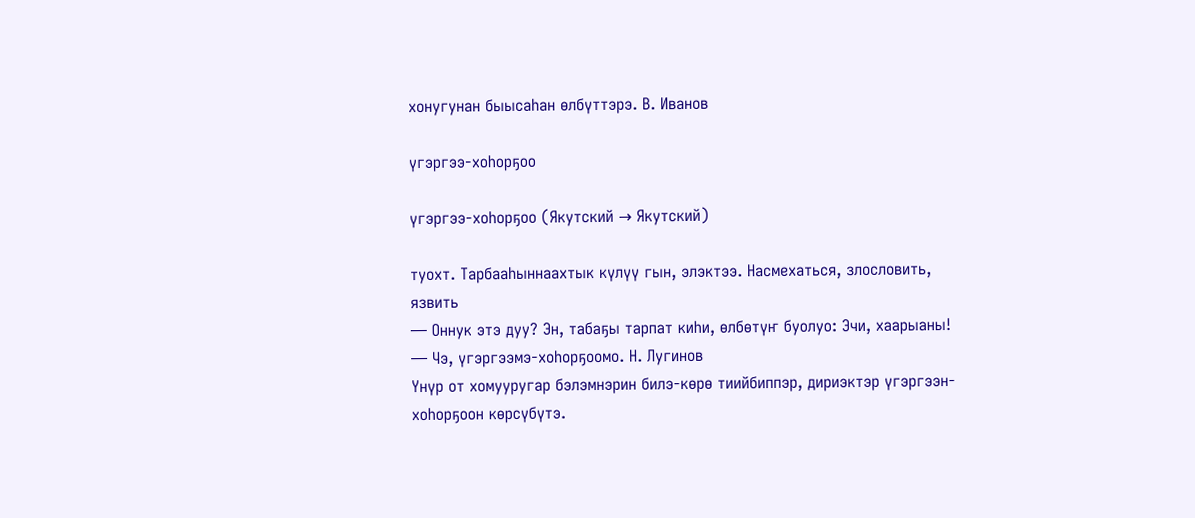хонугунан быысаһан өлбүттэрэ. В. Иванов

үгэргээ-хоһорҕоо

үгэргээ-хоһорҕоо (Якутский → Якутский)

туохт. Тарбааһыннаахтык күлүү гын, элэктээ. Насмехаться, злословить, язвить
— Оннук этэ дуу? Эн, табаҕы тарпат киһи, өлбөтүҥ буолуо: Эчи, хаарыаны! — Чэ, үгэргээмэ-хоһорҕоомо. Н. Лугинов
Үнүр от хомууругар бэлэмнэрин билэ-көрө тиийбиппэр, дириэктэр үгэргээн-хоһорҕоон көрсүбүтэ.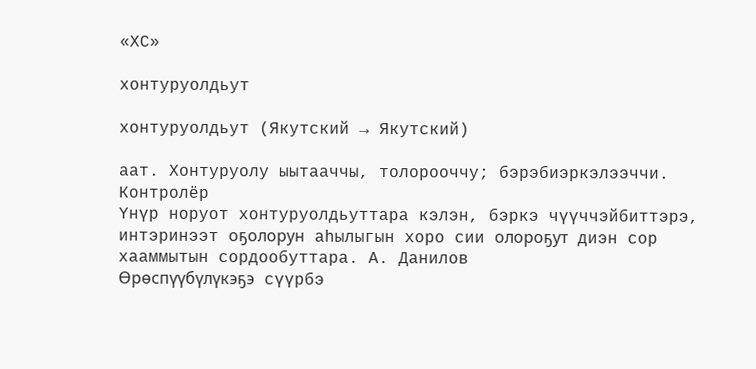«ХС»

хонтуруолдьут

хонтуруолдьут (Якутский → Якутский)

аат. Хонтуруолу ыытааччы, толорооччу; бэрэбиэркэлээччи. Контролёр
Үнүр норуот хонтуруолдьуттара кэлэн, бэркэ чүүччэйбиттэрэ, интэринээт оҕолорун аһылыгын хоро сии олороҕут диэн сор хааммытын сордообуттара. А. Данилов
Өрөспүүбүлүкэҕэ сүүрбэ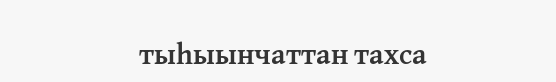тыһыынчаттан тахса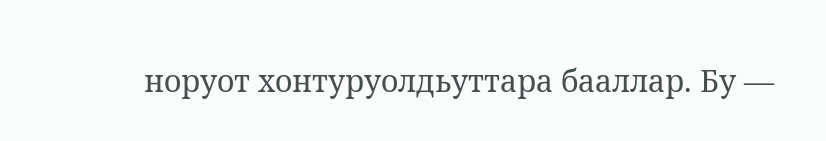норуот хонтуруолдьуттара бааллар. Бу —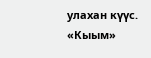улахан күүс. «Кыым»